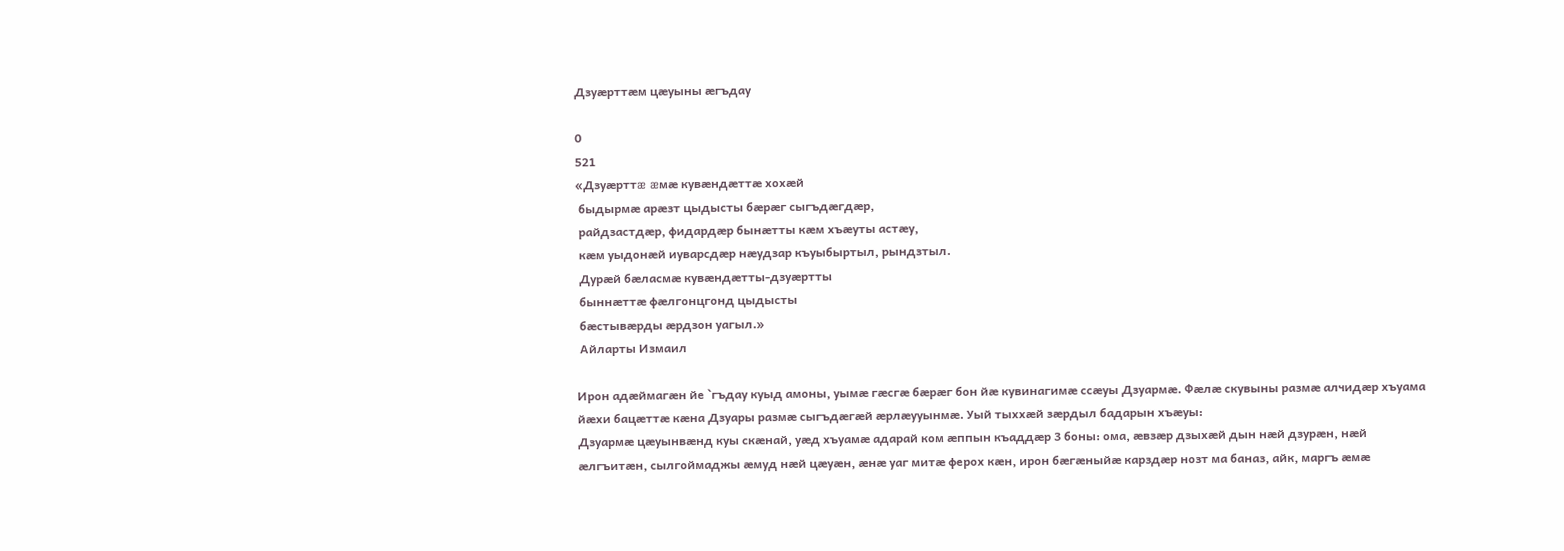Дзуæрттæм цæуыны æгъдау

0
521
«Дзуæрттæ æмæ кувæндæттæ хохæй
 быдырмæ арæзт цыдысты бæрæг сыгъдæгдæр,
 райдзастдæр, фидардæр бынæтты кæм хъæуты астæу,
 кæм уыдонæй иуварсдæр нæудзар къуыбыртыл, рындзтыл.
 Дурæй бæласмæ кувæндæтты-дзуæртты
 быннæттæ фæлгонцгонд цыдысты
 бæстывæрды æрдзон уагыл.»
 Айларты Измаил

Ирон адæймагæн йе `гъдау куыд амоны, уымæ гæсгæ бæрæг бон йæ кувинагимæ ссæуы Дзуармæ. Фæлæ скувыны размæ алчидæр хъуама йæхи бацæттæ кæна Дзуары размæ сыгъдæгæй æрлæууынмæ. Уый тыххæй зæрдыл бадарын хъæуы:
Дзуармæ цæуынвæнд куы скæнай, уæд хъуамæ адарай ком æппын къаддæр 3 боны: ома, æвзæр дзыхæй дын нæй дзурæн, нæй æлгъитæн, сылгоймаджы æмуд нæй цæуæн, æнæ уаг митæ ферох кæн, ирон бæгæныйæ карздæр нозт ма баназ, айк, маргъ æмæ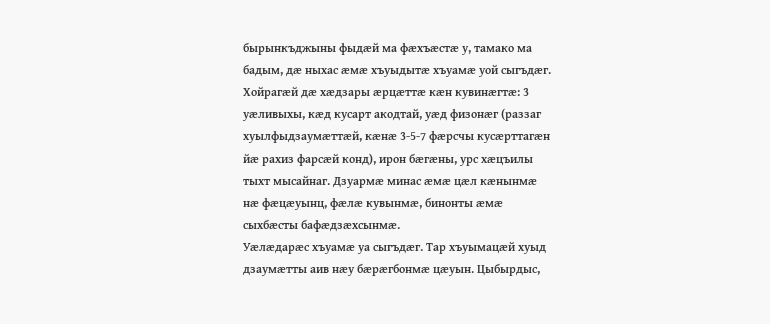бырынкъджыны фыдæй ма фæхъæстæ у, тамако ма бадым, дæ ныхас æмæ хъуыдытæ хъуамæ уой сыгъдæг.
Хойрагæй дæ хæдзары æрцæттæ кæн кувинæгтæ: 3 уæливыхы, кæд кусарт акодтай, уæд физонæг (раззаг хуылфыдзаумæттæй, кæнæ 3-5-7 фæрсчы кусæрттагæн йæ рахиз фарсæй конд), ирон бæгæны, урс хæцъилы тыхт мысайнаг. Дзуармæ минас æмæ цæл кæнынмæ нæ фæцæуынц, фæлæ кувынмæ, бинонты æмæ сыхбæсты бафæдзæхсынмæ.
Уæлæдарæс хъуамæ уа сыгъдæг. Тар хъуымацæй хуыд дзаумæтты аив нæу бæрæгбонмæ цæуын. Цыбырдыс,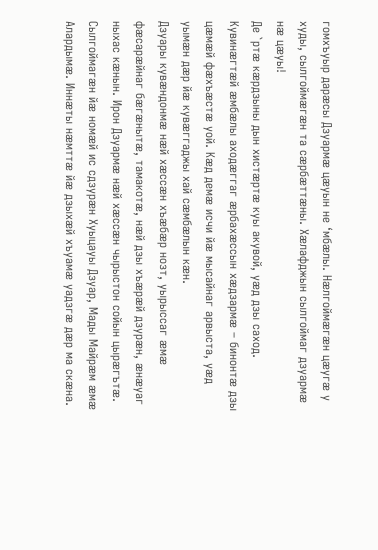гомхъуыр дарæсы Дзуармæ цæуын не ‘мбæлы. Нæлгоймæгæн цæугæ у худы, сылгоймæгæн та сæрбæттæны. Хæлафджын сылгоймаг дзуармæ нæ цæуы!
Де `ртæ кæрдзыны дын хистæртæ куы акувой, уæд дзы саход. Кувинæгтæй æмбæлы аходæггаг æрбахæссын хæдзармæ – бинонтæ дзы цæмæй фæхъæстæ уой. Кæд демæ исчи йæ мысайнаг арвыста, уæд уымæн дæр йæ кувæггаджы хай сæмбæлын кæн.
Дзуары кувæндонмæ нæй хæссæн хъæбæр нозт, уырыссаг æмæ фæсарæйнаг бæгæнытæ, тамакотæ, нæй дзы хъæрæй дзурæн, æнæуаг ныхас кæнын. Ирон Дзуармæ нæй хæссæн чырыстон сойын цырæгътæ.
Сылгоймагæн йæ номæй ис сдзурæн Хуыцауы Дзуар, Мады Майрæм æмæ Алардымæ. Иннæты нæмттæ йæ дзыхæй хъуамæ уадзгæ дæр ма скæна.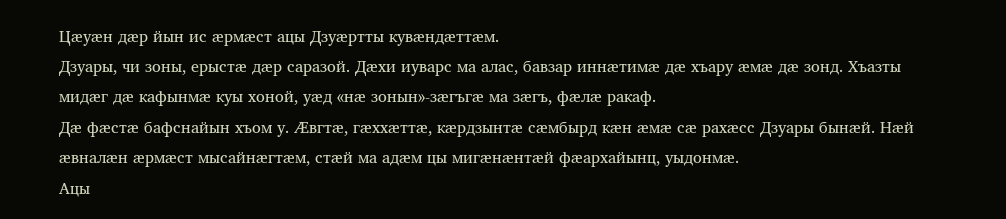Цæуæн дæр йын ис æрмæст ацы Дзуæртты кувæндæттæм.
Дзуары, чи зоны, ерыстæ дæр саразой. Дæхи иуварс ма алас, бавзар иннæтимæ дæ хъару æмæ дæ зонд. Хъазты мидæг дæ кафынмæ куы хоной, уæд «нæ зонын»-зæгъгæ ма зæгъ, фæлæ ракаф.
Дæ фæстæ бафснайын хъом у. Æвгтæ, гæххæттæ, кæрдзынтæ сæмбырд кæн æмæ сæ рахæсс Дзуары бынæй. Нæй æвналæн æрмæст мысайнæгтæм, стæй ма адæм цы мигæнæнтæй фæархайынц, уыдонмæ.
Ацы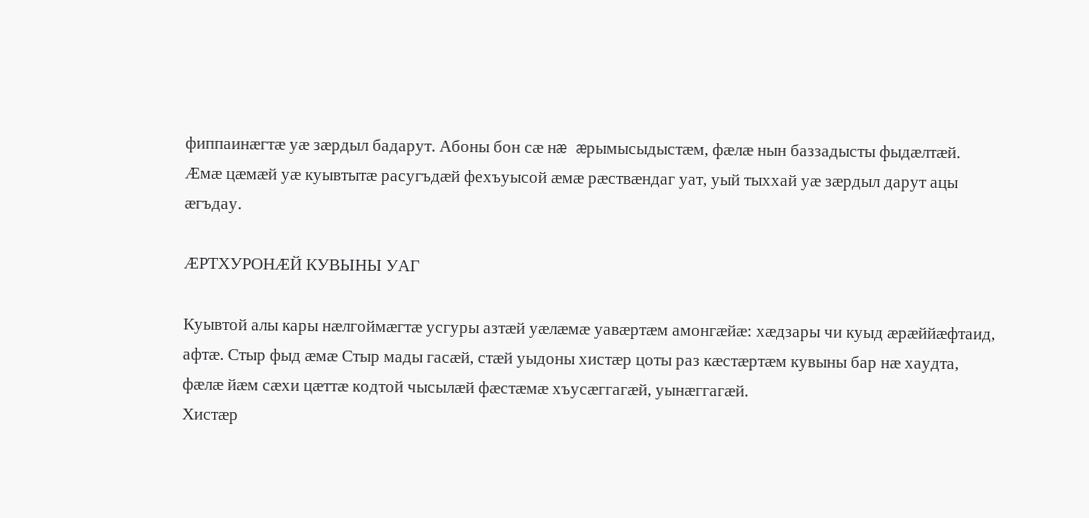фиппаинæгтæ уæ зæрдыл бадарут. Абоны бон сæ нæ æрымысыдыстæм, фæлæ нын баззадысты фыдæлтæй. Æмæ цæмæй уæ куывтытæ расугъдæй фехъуысой æмæ рæствæндаг уат, уый тыххай уæ зæрдыл дарут ацы æгъдау.

ÆРТХУРОНÆЙ КУВЫНЫ УАГ

Куывтой алы кары нæлгоймæгтæ усгуры азтæй уæлæмæ уавæртæм амонгæйæ: хæдзары чи куыд æрæййæфтаид, афтæ. Стыр фыд æмæ Стыр мады гасæй, стæй уыдоны хистæр цоты раз кæстæртæм кувыны бар нæ хаудта, фæлæ йæм сæхи цæттæ кодтой чысылæй фæстæмæ хъусæггагæй, уынæггагæй.
Хистæр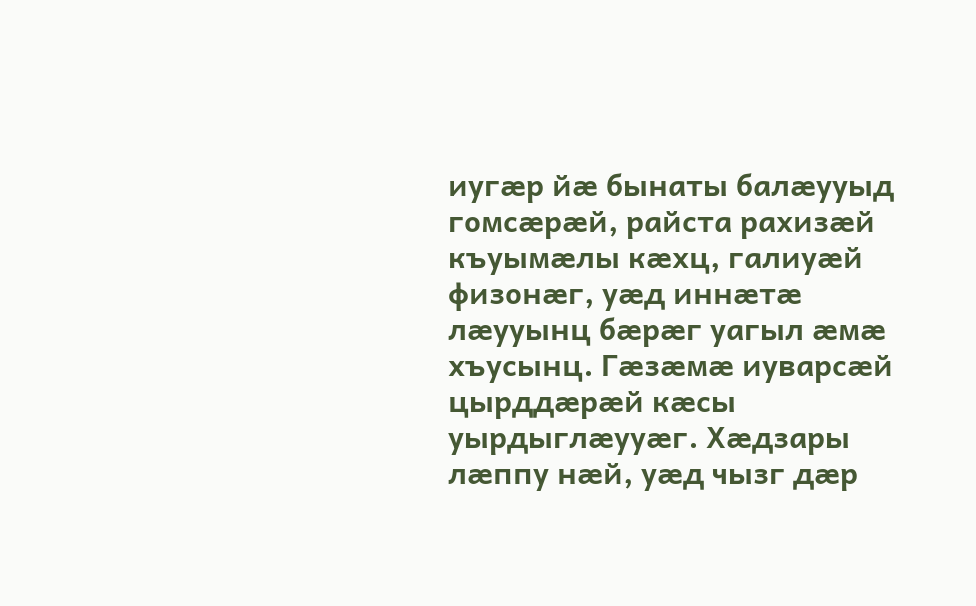иугæр йæ бынаты балæууыд гомсæрæй, райста рахизæй къуымæлы кæхц, галиуæй физонæг, уæд иннæтæ лæууынц бæрæг уагыл æмæ хъусынц. Гæзæмæ иуварсæй
цырддæрæй кæсы уырдыглæууæг. Хæдзары лæппу нæй, уæд чызг дæр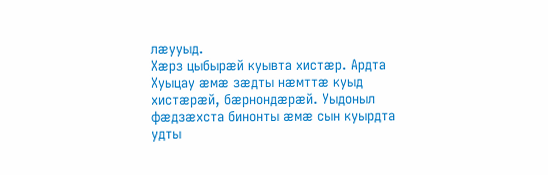лæууыд.
Хæрз цыбырæй куывта хистæр. Ардта Хуыцау æмæ зæдты нæмттæ куыд хистæрæй, бæрнондæрæй. Уыдоныл фæдзæхста бинонты æмæ сын куырдта удты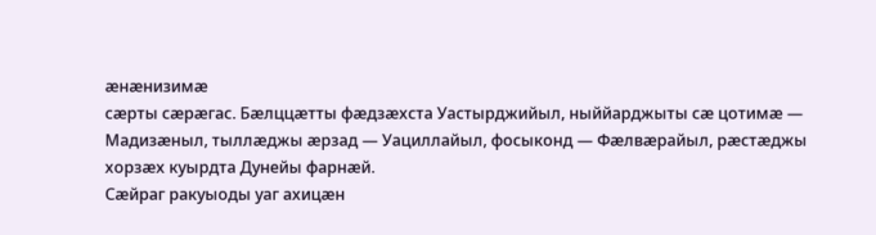æнæнизимæ
сæрты сæрæгас. Бæлццæтты фæдзæхста Уастырджийыл, ныййарджыты сæ цотимæ — Мадизæныл, тыллæджы æрзад — Уациллайыл, фосыконд — Фæлвæрайыл, рæстæджы хорзæх куырдта Дунейы фарнæй.
Сæйраг ракуыоды уаг ахицæн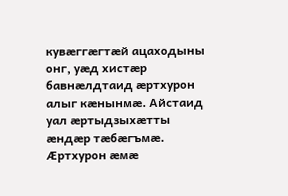кувæггæгтæй ацаходыны онг, уæд хистæр бавнæлдтаид æртхурон алыг кæнынмæ. Айстаид уал æртыдзыхæтты æндæр тæбæгъмæ.
Æртхурон æмæ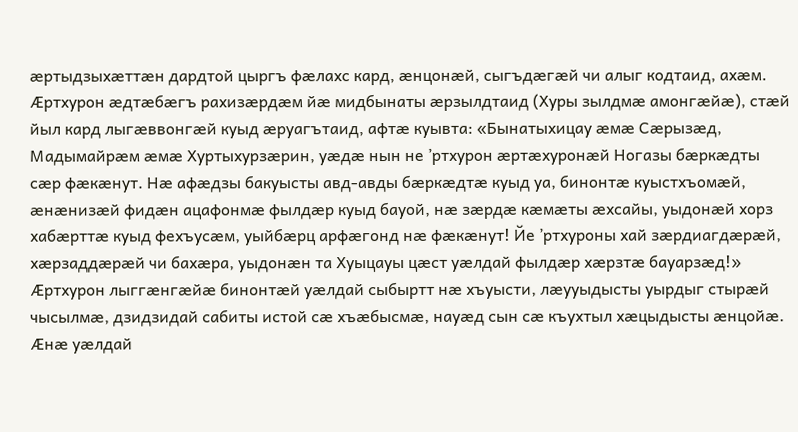æртыдзыхæттæн дардтой цыргъ фæлахс кард, æнцонæй, сыгъдæгæй чи алыг кодтаид, ахæм. Æртхурон æдтæбæгъ рахизæрдæм йæ мидбынаты æрзылдтаид (Хуры зылдмæ амонгæйæ), стæй йыл кард лыгæввонгæй куыд æруагътаид, афтæ куывта: «Бынатыхицау æмæ Сæрызæд, Мадымайрæм æмæ Хуртыхурзæрин, уæдæ нын не ’ртхурон æртæхуронæй Ногазы бæркæдты сæр фæкæнут. Нæ афæдзы бакуысты авд-авды бæркæдтæ куыд уа, бинонтæ куыстхъомæй, æнæнизæй фидæн ацафонмæ фылдæр куыд бауой, нæ зæрдæ кæмæты æхсайы, уыдонæй хорз хабæрттæ куыд фехъусæм, уыйбæрц арфæгонд нæ фæкæнут! Йе ’ртхуроны хай зæрдиагдæрæй, хæрзаддæрæй чи бахæра, уыдонæн та Хуыцауы цæст уæлдай фылдæр хæрзтæ бауарзæд!»
Æртхурон лыггæнгæйæ бинонтæй уæлдай сыбыртт нæ хъуысти, лæууыдысты уырдыг стырæй чысылмæ, дзидзидай сабиты истой сæ хъæбысмæ, науæд сын сæ къухтыл хæцыдысты æнцойæ. Æнæ уæлдай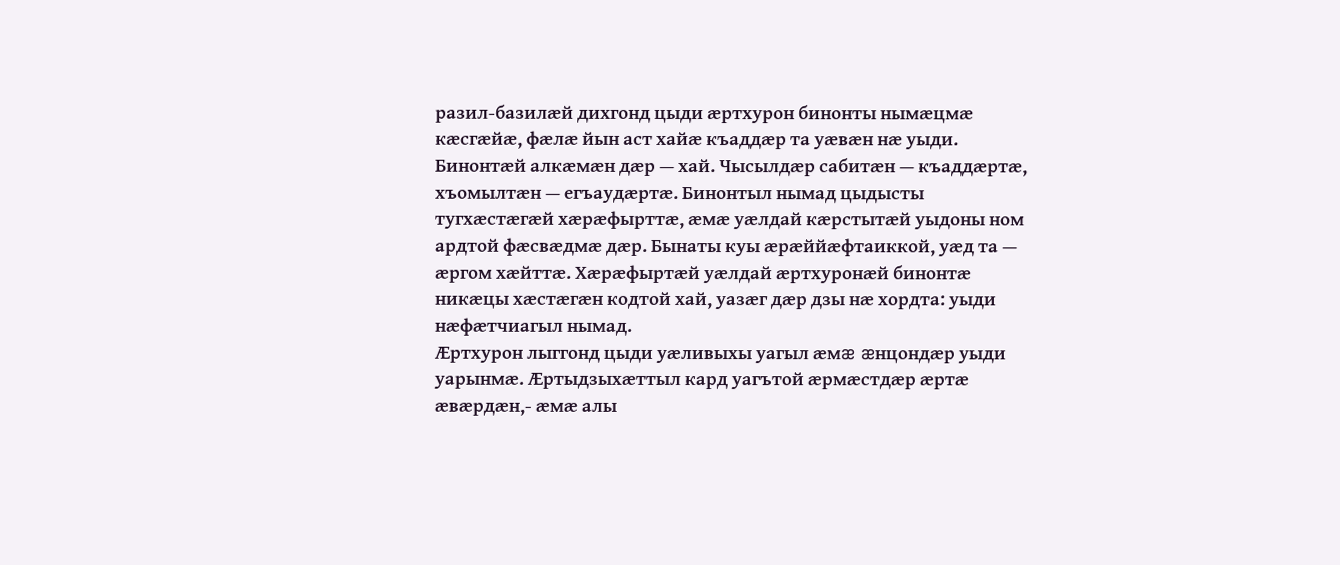разил-базилæй дихгонд цыди æртхурон бинонты нымæцмæ кæсгæйæ, фæлæ йын аст хайæ къаддæр та уæвæн нæ уыди.
Бинонтæй алкæмæн дæр — хай. Чысылдæр сабитæн — къаддæртæ, хъомылтæн — егъаудæртæ. Бинонтыл нымад цыдысты тугхæстæгæй хæрæфырттæ, æмæ уæлдай кæрстытæй уыдоны ном ардтой фæсвæдмæ дæр. Бынаты куы æрæййæфтаиккой, уæд та — æргом хæйттæ. Хæрæфыртæй уæлдай æртхуронæй бинонтæ никæцы хæстæгæн кодтой хай, уазæг дæр дзы нæ хордта: уыди нæфæтчиагыл нымад.
Æртхурон лыггонд цыди уæливыхы уагыл æмæ æнцондæр уыди уарынмæ. Æртыдзыхæттыл кард уагътой æрмæстдæр æртæ æвæрдæн,- æмæ алы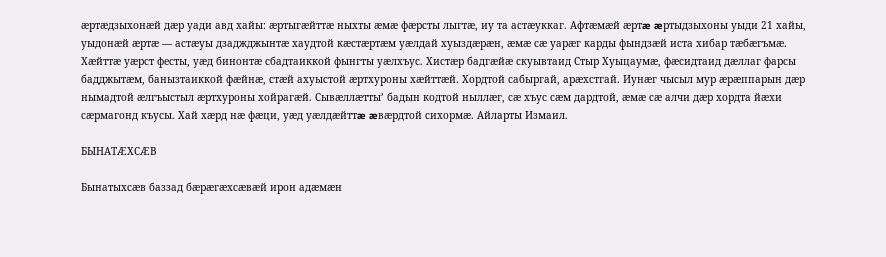æртæдзыхонæй дæр уади авд хайы: æртыгæйттæ ныхты æмæ фæрсты лыгтæ, иу та астæуккаг. Афтæмæй æртæ æртыдзыхоны уыди 21 хайы, уыдонæй æртæ — астæуы дзаджджынтæ хаудтой кæстæртæм уæлдай хуыздæрæн, æмæ сæ уарæг карды фындзæй иста хибар тæбæгъмæ.
Хæйттæ уæрст фесты, уæд бинонтæ сбадтаиккой фынгты уæлхъус. Хистæр бадгæйæ скуывтаид Стыр Хуыцаумæ, фæсидтаид дæллаг фарсы бадджытæм, банызтаиккой фæйнæ, стæй ахуыстой æртхуроны хæйттæй. Хордтой сабыргай, арæхстгай. Иунæг чысыл мур æрæппарын дæр нымадтой æлгъыстыл æртхуроны хойрагæй. Сывæллæтты’ бадын кодтой ныллæг, сæ хъус сæм дардтой, æмæ сæ алчи дæр хордта йæхи сæрмагонд къусы. Хай хæрд нæ фæци, уæд уæлдæйттæ æвæрдтой сихормæ. Айларты Измаил.

БЫНАТÆХСÆВ

Бынатыхсæв баззад бæрæгæхсæвæй ирон адæмæн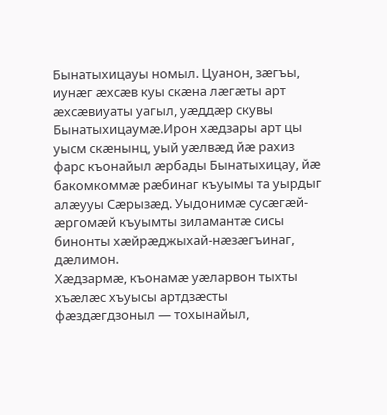Бынатыхицауы номыл. Цуанон, зæгъы, иунæг æхсæв куы скæна лæгæты арт æхсæвиуаты уагыл, уæддæр скувы Бынатыхицаумæ.Ирон хæдзары арт цы уысм скæнынц, уый уæлвæд йæ рахиз фарс къонайыл æрбады Бынатыхицау, йæ бакомкоммæ рæбинаг къуымы та уырдыг алæууы Сæрызæд. Уыдонимæ сусæгæй-æргомæй къуымты зиламантæ сисы бинонты хæйрæджыхай-нæзæгъинаг, дæлимон.
Хæдзармæ, къонамæ уæларвон тыхты хъæлæс хъуысы артдзæсты фæздæгдзоныл — тохынайыл,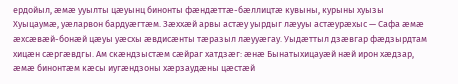ердойыл, æмæ ууылты цæуынц бинонты фæндæттæ-бæллицтæ кувыны, курыны хуызы Хуыцаумæ, уæларвон бардуæгтæм. Зæххæй арвы астæу уырдыг лæууы астæурæхыс — Сафа æмæ æхсæвæй-бонæй цæуы уæсхы æвдисæнты тæразыл лæууæгау. Уыдæттыл дзæвгар фæдзырдтам хицæн сæргæвдгы. Ам скæндзыстæм сæйраг хатдзæг: æнæ Бынатыхицауæй нæй ирон хæдзар, æмæ бинонтæм кæсы иугæндзоны хæрзаудæны цæстæй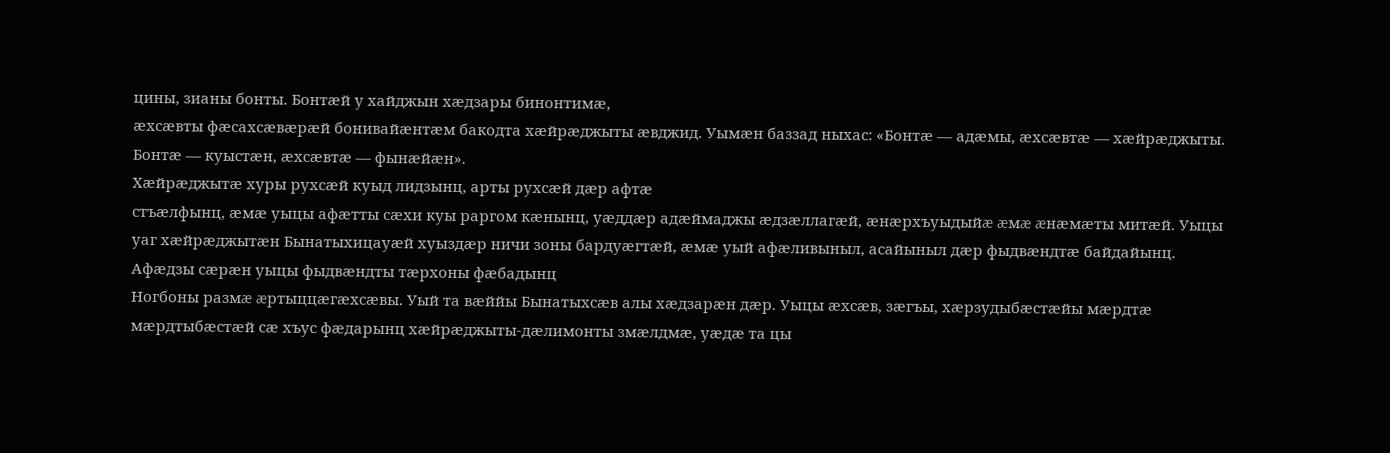цины, зианы бонты. Бонтæй у хайджын хæдзары бинонтимæ,
æхсæвты фæсахсæвæрæй бонивайæнтæм бакодта хæйрæджыты æвджид. Уымæн баззад ныхас: «Бонтæ — адæмы, æхсæвтæ — хæйрæджыты. Бонтæ — куыстæн, æхсæвтæ — фынæйæн».
Хæйрæджытæ хуры рухсæй куыд лидзынц, арты рухсæй дæр афтæ
стъæлфынц, æмæ уыцы афæтты сæхи куы раргом кæнынц, уæддæр адæймаджы æдзæллагæй, æнæрхъуыдыйæ æмæ æнæмæты митæй. Уыцы уаг хæйрæджытæн Бынатыхицауæй хуыздæр ничи зоны бардуæгтæй, æмæ уый афæливыныл, асайыныл дæр фыдвæндтæ байдайынц. Афæдзы сæрæн уыцы фыдвæндты тæрхоны фæбадынц
Ногбоны размæ æртыццæгæхсæвы. Уый та вæййы Бынатыхсæв алы хæдзарæн дæр. Уыцы æхсæв, зæгъы, хæрзудыбæстæйы мæрдтæ мæрдтыбæстæй сæ хъус фæдарынц хæйрæджыты-дæлимонты змæлдмæ, уæдæ та цы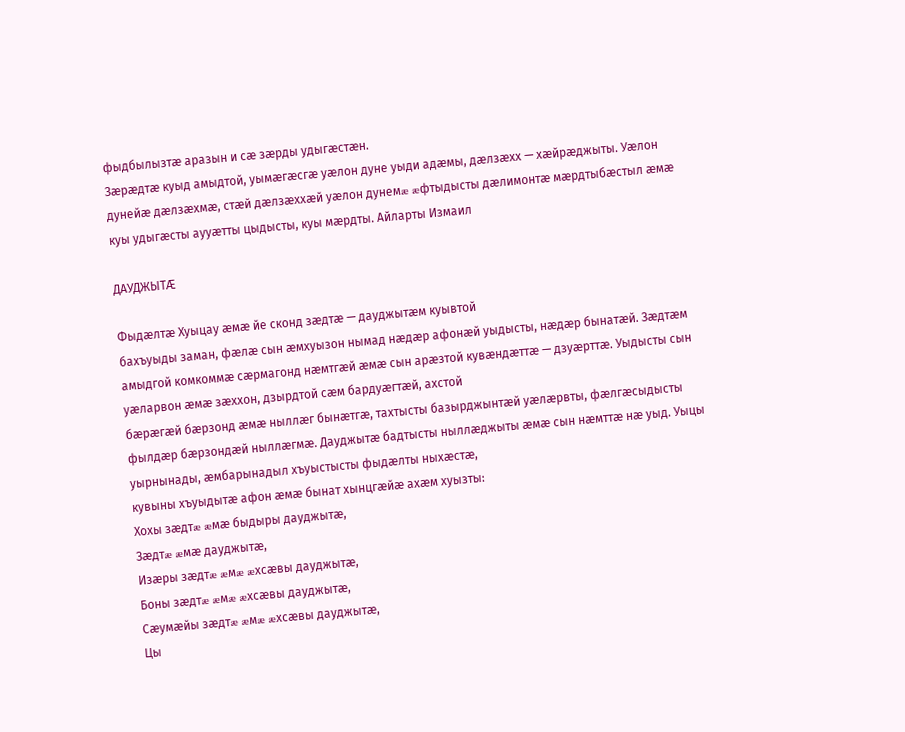фыдбылызтæ аразын и сæ зæрды удыгæстæн.
Зæрæдтæ куыд амыдтой, уымæгæсгæ уæлон дуне уыди адæмы, дæлзæхх — хæйрæджыты. Уæлон дунейæ дæлзæхмæ, стæй дæлзæххæй уæлон дунемæ æфтыдысты дæлимонтæ мæрдтыбæстыл æмæ куы удыгæсты аууæтты цыдысты, куы мæрдты. Айларты Измаил

ДАУДЖЫТÆ

Фыдæлтæ Хуыцау æмæ йе сконд зæдтæ — дауджытæм куывтой
бахъуыды заман, фæлæ сын æмхуызон нымад нæдæр афонæй уыдысты, нæдæр бынатæй. Зæдтæм амыдгой комкоммæ сæрмагонд нæмтгæй æмæ сын арæзтой кувæндæттæ — дзуæрттæ. Уыдысты сын уæларвон æмæ зæххон, дзырдтой сæм бардуæгтæй, ахстой
бæрæгæй бæрзонд æмæ ныллæг бынæтгæ, тахтысты базырджынтæй уæлæрвты, фæлгæсыдысты фылдæр бæрзондæй ныллæгмæ. Дауджытæ бадтысты ныллæджыты æмæ сын нæмттæ нæ уыд. Уыцы уырнынады, æмбарынадыл хъуыстысты фыдæлты ныхæстæ,
кувыны хъуыдытæ афон æмæ бынат хынцгæйæ ахæм хуызты:
Хохы зæдтæ æмæ быдыры дауджытæ,
Зæдтæ æмæ дауджытæ,
Изæры зæдтæ æмæ æхсæвы дауджытæ,
Боны зæдтæ æмæ æхсæвы дауджытæ,
Сæумæйы зæдтæ æмæ æхсæвы дауджытæ,
Цы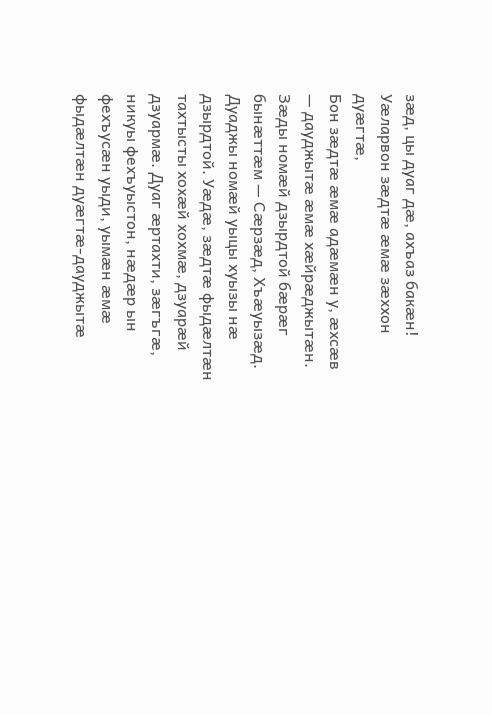зæд, цы дуаг дæ, ахъаз бакæн!
Уæларвон зæдтæ æмæ зæххон дуæгтæ,
Бон зæдтæ æмæ адæмæн у, æхсæв — дауджытæ æмæ хæйрæджытæн. Зæды номæй дзырдтой бæрæг бынæттæм — Сæрзæд, Хъæуызæд. Дуаджы номæй уыцы хуызы нæ дзырдтой. Уæдæ, зæдтæ фыдæлтæн тахтысты хохæй хохмæ, дзуарæй дзуармæ. Дуаг æртахти, зæгъгæ, никуы фехъуыстон, нæдæр ын фехъусæн уыди, уымæн æмæ
фыдæлтæн дуæгтæ-дауджытæ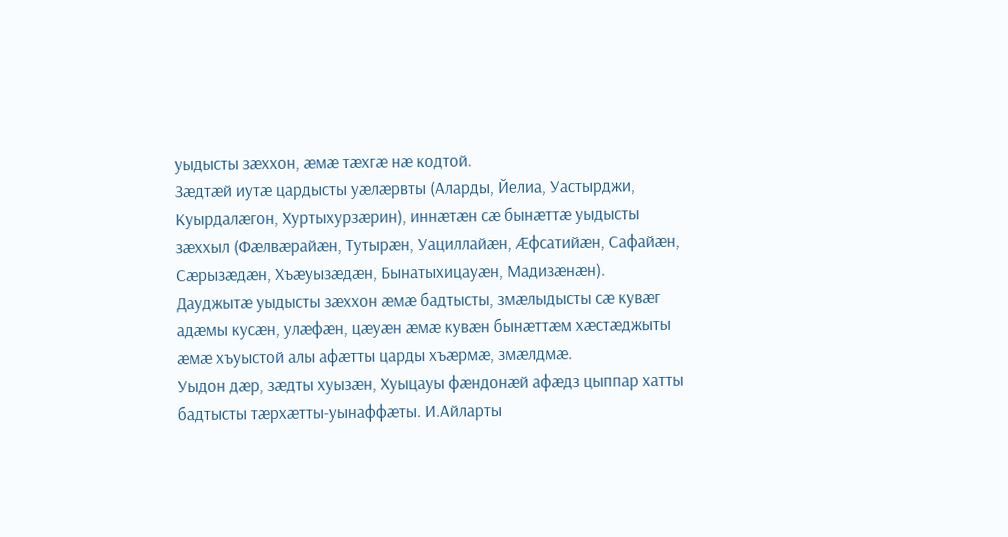уыдысты зæххон, æмæ тæхгæ нæ кодтой.
Зæдтæй иутæ цардысты уæлæрвты (Аларды, Йелиа, Уастырджи, Куырдалæгон, Хуртыхурзæрин), иннæтæн сæ бынæттæ уыдысты зæххыл (Фæлвæрайæн, Тутырæн, Уациллайæн, Æфсатийæн, Сафайæн, Сæрызæдæн, Хъæуызæдæн, Бынатыхицауæн, Мадизæнæн).
Дауджытæ уыдысты зæххон æмæ бадтысты, змæлыдысты сæ кувæг адæмы кусæн, улæфæн, цæуæн æмæ кувæн бынæттæм хæстæджыты æмæ хъуыстой алы афæтты царды хъæрмæ, змæлдмæ.
Уыдон дæр, зæдты хуызæн, Хуыцауы фæндонæй афæдз цыппар хатты бадтысты тæрхæтты-уынаффæты. И.Айларты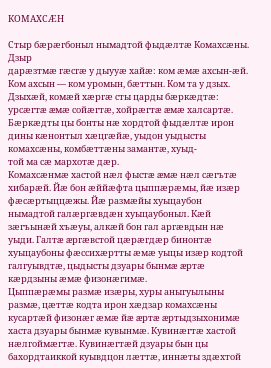КОМАХСÆН

Стыр бæрæгбоныл нымадтой фыдæлтæ Комахсæны. Дзыр
дарæзтмæ гæсгæ у дыууæ хайæ: ком æмæ ахсын-æй. Ком ахсын — ком уромын, бæттын. Ком та у дзых. Дзыхæй, комæй хæргæ сты царды бæркæдтæ: урсæгтæ æмæ сойæгтæ, хойрæгтæ æмæ халсартæ. Бæркæдты цы бонты нæ хордтой фыдæлтæ ирон дины кæнонтыл хæцгæйæ, уыдон уыдысты комахсæны, комбæттæны замантæ, хуыд-
той ма сæ мархотæ дæр.
Комахсæнмæ хастой нæл фыстæ æмæ нæл сæгътæ хибарæй. Йæ бон æййæфта цыппæрæмы, йæ изæр фæсæртыццæжы. Йæ размæйы хуыцаубон нымадтой галæргæвдæн хуыцаубоныл. Кæй зæгъынæй хъæуы, алкæй бон гал аргæвдын нæ уыди. Галтæ æргæвстой цæрæгдæр бинонтæ хуыцаубоны фæссихæртты æмæ уыцы изæр кодтой галгуывдтæ, цыдысты дзуары бынмæ æртæ кæрдзыны æмæ физонæгимæ.
Цыппæрæмы размæ изæры, хуры аныгуылыны размæ, цæттæ кодта ирон хæдзар комахсæны кусартæй физонæг æмæ йæ æртæ æртыдзыхонимæ хаста дзуары бынмæ кувынмæ. Кувинæгтæ хастой нæлгоймæгтæ. Кувинæгтæй дзуары бын цы бахордтаиккой куывдцон лæттæ, иннæты здæхтой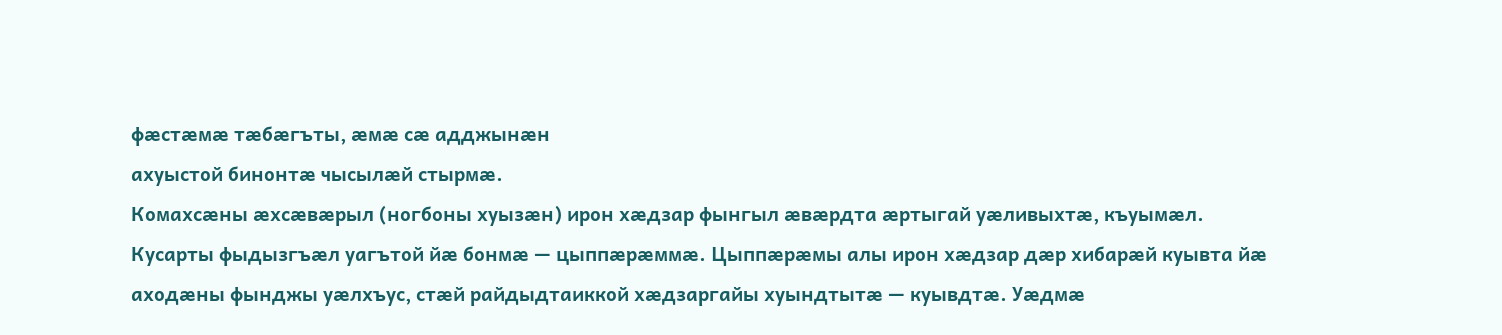фæстæмæ тæбæгъты, æмæ сæ адджынæн
ахуыстой бинонтæ чысылæй стырмæ.
Комахсæны æхсæвæрыл (ногбоны хуызæн) ирон хæдзар фынгыл æвæрдта æртыгай уæливыхтæ, къуымæл. Кусарты фыдызгъæл уагътой йæ бонмæ — цыппæрæммæ. Цыппæрæмы алы ирон хæдзар дæр хибарæй куывта йæ аходæны фынджы уæлхъус, стæй райдыдтаиккой хæдзаргайы хуындтытæ — куывдтæ. Уæдмæ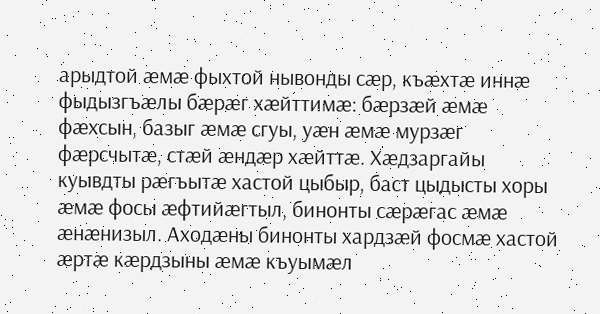арыдтой æмæ фыхтой нывонды сæр, къæхтæ иннæ фыдызгъæлы бæрæг хæйттимæ: бæрзæй æмæ фæхсын, базыг æмæ сгуы, уæн æмæ мурзæг фæрсчытæ, стæй æндæр хæйттæ. Хæдзаргайы куывдты рæгъытæ хастой цыбыр, баст цыдысты хоры æмæ фосы æфтийæгтыл, бинонты сæрæгас æмæ æнæнизыл. Аходæны бинонты хардзæй фосмæ хастой æртæ кæрдзыны æмæ къуымæл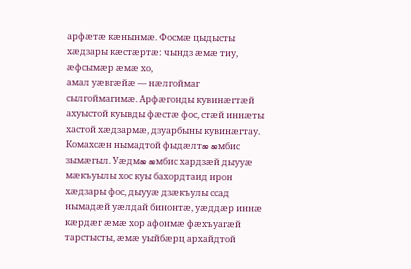арфæтæ кæнынмæ. Фосмæ цыдысты хæдзары кæстæртæ: чындз æмæ тиу, æфсымæр æмæ хо,
амал уæвгæйæ — нæлгоймаг сылгоймагимæ. Арфæгонды кувинæгтæй ахуыстой куывды фæстæ фос, стæй иннæты хастой хæдзармæ, дзуарбыны кувинæгтау.
Комахсæн нымадтой фыдæлтæ æмбис зымæгыл. Уæдмæ æмбис хардзæй дыууæ мæкъуылы хос куы бахордтаид ирон хæдзары фос, дыууæ дзæкъулы ссад нымадæй уæлдай бинонтæ, уæддæр иннæ кæрдæг æмæ хор афонмæ фæхъуагæй тарстысты, æмæ уыйбæрц архайдтой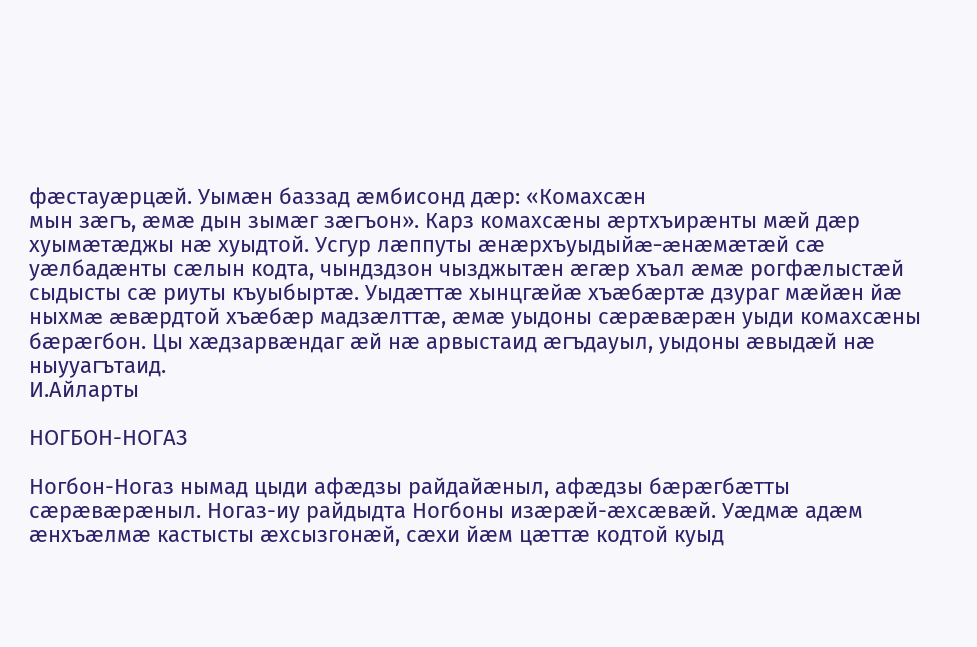фæстауæрцæй. Уымæн баззад æмбисонд дæр: «Комахсæн
мын зæгъ, æмæ дын зымæг зæгъон». Карз комахсæны æртхъирæнты мæй дæр хуымæтæджы нæ хуыдтой. Усгур лæппуты æнæрхъуыдыйæ-æнæмæтæй сæ уæлбадæнты сæлын кодта, чындздзон чызджытæн æгæр хъал æмæ рогфæлыстæй сыдысты сæ риуты къуыбыртæ. Уыдæттæ хынцгæйæ хъæбæртæ дзураг мæйæн йæ ныхмæ æвæрдтой хъæбæр мадзæлттæ, æмæ уыдоны сæрæвæрæн уыди комахсæны бæрæгбон. Цы хæдзарвæндаг æй нæ арвыстаид æгъдауыл, уыдоны æвыдæй нæ ныууагътаид.
И.Айларты

НОГБОН-НОГАЗ

Ногбон-Ногаз нымад цыди афæдзы райдайæныл, афæдзы бæрæгбæтты сæрæвæрæныл. Ногаз-иу райдыдта Ногбоны изæрæй-æхсæвæй. Уæдмæ адæм æнхъæлмæ кастысты æхсызгонæй, сæхи йæм цæттæ кодтой куыд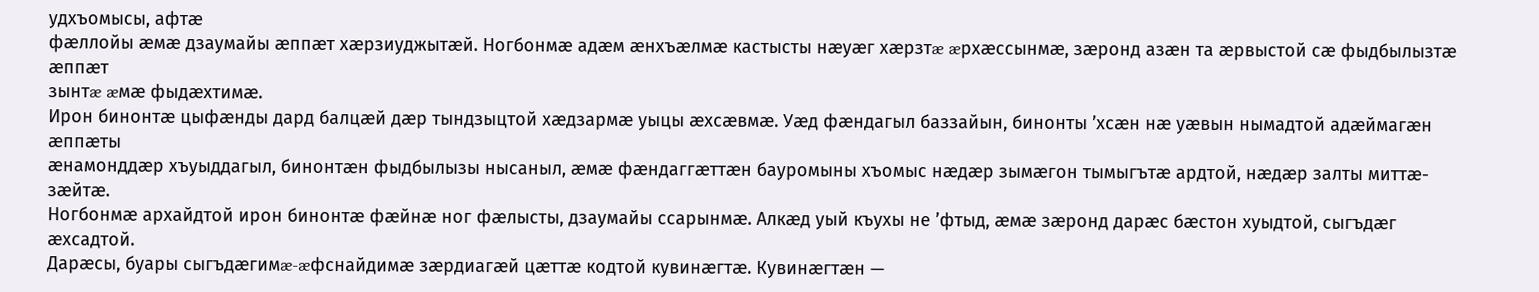удхъомысы, афтæ
фæллойы æмæ дзаумайы æппæт хæрзиуджытæй. Ногбонмæ адæм æнхъæлмæ кастысты нæуæг хæрзтæ æрхæссынмæ, зæронд азæн та æрвыстой сæ фыдбылызтæ æппæт
зынтæ æмæ фыдæхтимæ.
Ирон бинонтæ цыфæнды дард балцæй дæр тындзыцтой хæдзармæ уыцы æхсæвмæ. Уæд фæндагыл баззайын, бинонты ’хсæн нæ уæвын нымадтой адæймагæн æппæты
æнамонддæр хъуыддагыл, бинонтæн фыдбылызы нысаныл, æмæ фæндаггæттæн бауромыны хъомыс нæдæр зымæгон тымыгътæ ардтой, нæдæр залты миттæ-зæйтæ.
Ногбонмæ архайдтой ирон бинонтæ фæйнæ ног фæлысты, дзаумайы ссарынмæ. Алкæд уый къухы не ’фтыд, æмæ зæронд дарæс бæстон хуыдтой, сыгъдæг æхсадтой.
Дарæсы, буары сыгъдæгимæ-æфснайдимæ зæрдиагæй цæттæ кодтой кувинæгтæ. Кувинæгтæн —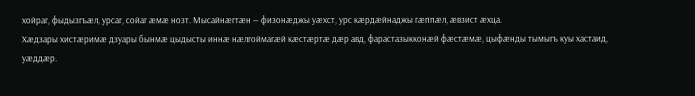хойраг, фыдызгъæл, урсаг, сойаг æмæ нозт. Мысайнæгтæн — физонæджы уæхст, урс кæрдæйнаджы гæппæл, æвзист æхца.
Хæдзары хистæримæ дзуары бынмæ цыдысты иннæ нæлгоймагæй кæстæртæ дæр авд, фарастазыкконæй фæстæмæ, цыфæнды тымыгъ куы хастаид, уæддæр.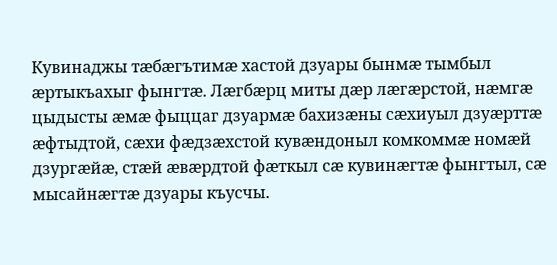Кувинаджы тæбæгътимæ хастой дзуары бынмæ тымбыл æртыкъахыг фынгтæ. Лæгбæрц миты дæр лæгæрстой, нæмгæ цыдысты æмæ фыццаг дзуармæ бахизæны сæхиуыл дзуæрттæ æфтыдтой, сæхи фæдзæхстой кувæндоныл комкоммæ номæй дзургæйæ, стæй æвæрдтой фæткыл сæ кувинæгтæ фынгтыл, сæ мысайнæгтæ дзуары къусчы.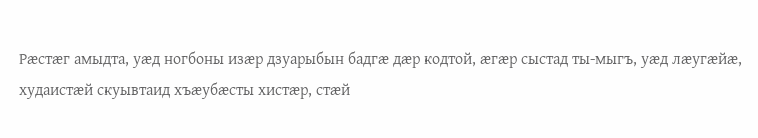Рæстæг амыдта, уæд ногбоны изæр дзуарыбын бадгæ дæр кодтой, æгæр сыстад ты-мыгъ, уæд лæугæйæ, худаистæй скуывтаид хъæубæсты хистæр, стæй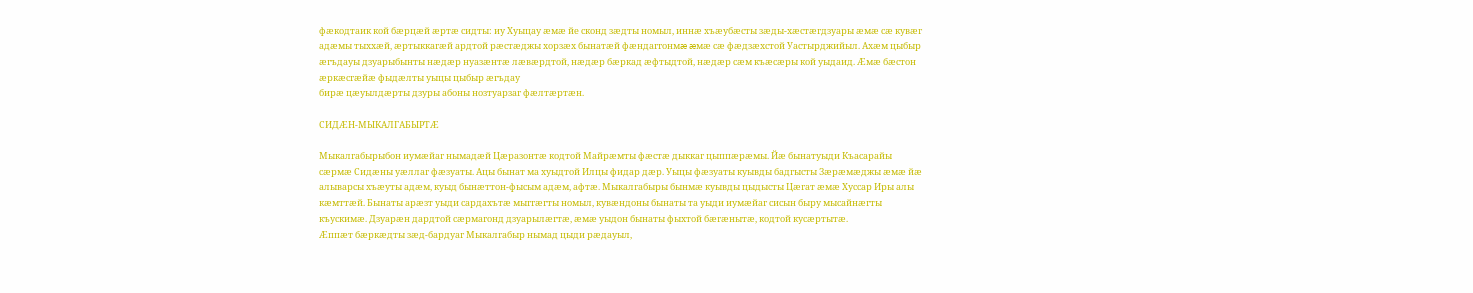фæкодтаик кой бæрцæй æртæ сидты: иу Хуыцау æмæ йе сконд зæдты номыл, иннæ хъæубæсты зæды-хæстæгдзуары æмæ сæ кувæг адæмы тыххæй, æртыккагæй ардтой рæстæджы хорзæх бынатæй фæндаггонмæ æмæ сæ фæдзæхстой Уастырджийыл. Ахæм цыбыр æгъдауы дзуарыбынты нæдæр нуазæнтæ лæвæрдтой, нæдæр бæркад æфтыдтой, нæдæр сæм къæсæры кой уыдаид. Æмæ бæстон æркæсгæйæ фыдæлты уыцы цыбыр æгъдау
бирæ цæуылдæрты дзуры абоны нозтуарзаг фæлтæртæн.

СИДÆН-МЫКАЛГАБЫРТÆ

Мыкалгабырыбон иумæйаг нымадæй Цæразонтæ кодтой Майрæмты фæстæ дыккаг цыппæрæмы. Йæ бынатуыди Къасарайы сæрмæ Сидæны уæллаг фæзуаты. Ацы бынат ма хуыдтой Илцы фидар дæр. Уыцы фæзуаты куывды бадгысты Зæрæмæджы æмæ йæ алыварсы хъæуты адæм, куыд бынæттон-фысым адæм, афтæ. Мыкалгабыры бынмæ куывды цыдысты Цæгат æмæ Хуссар Иры алы кæмттæй. Бынаты арæзт уыди сардахътæ мыггæгты номыл, кувæндоны бынаты та уыди иумæйаг сисын быру мысайнæгты къускимæ. Дзуарæн дардтой сæрмагонд дзуарылæгтæ, æмæ уыдон бынаты фыхтой бæгæнытæ, кодтой кусæртытæ.
Æппæт бæркæдты зæд-бардуаг Мыкалгабыр нымад цыди рæдауыл,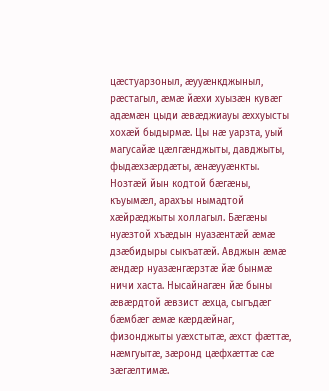цæстуарзоныл, æууæнкджыныл, рæстагыл, æмæ йæхи хуызæн кувæг адæмæн цыди æвæджиауы æххуысты хохæй быдырмæ. Цы нæ уарзта, уый магусайæ цæлгæнджыты, давджыты, фыдæхзæрдæты, æнæууæнкты. Нозтæй йын кодтой бæгæны, къуымæл, арахъы нымадтой хæйрæджыты холлагыл. Бæгæны нуæзтой хъæдын нуазæнтæй æмæ дзæбидыры сыкъатæй. Авджын æмæ æндæр нуазæнгæрзтæ йæ бынмæ ничи хаста. Нысайнагæн йæ быны æвæрдтой æвзист æхца, сыгъдæг бæмбæг æмæ кæрдæйнаг, физонджыты уæхстытæ, æхст фæттæ, нæмгуытæ, зæронд цæфхæттæ сæ зæгæлтимæ.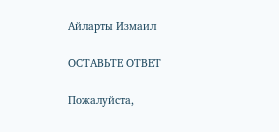Айларты Измаил

ОСТАВЬТЕ ОТВЕТ

Пожалуйста,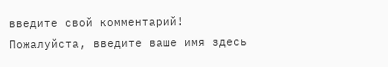введите свой комментарий!
Пожалуйста, введите ваше имя здесь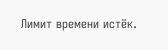Лимит времени истёк.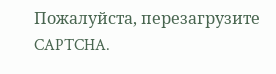Пожалуйста, перезагрузите CAPTCHA.